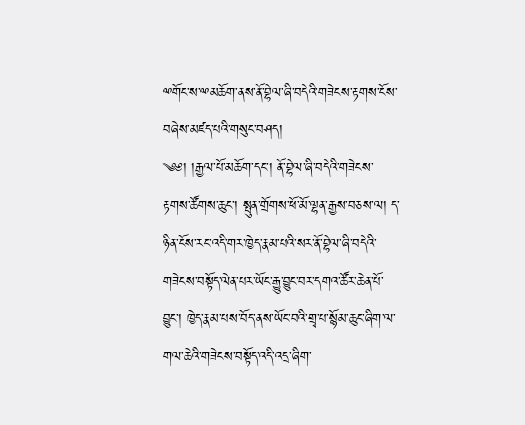ྋགོང་ས་ྋམཆོག་ནས་ནོ་བྷེལ་ཞི་བདེའི་གཟེངས་རྟགས་ངོས་བཞེས་མཛད་པའི་གསུང་བཤད།
༄༅། །རྒྱལ་པོ་མཆོག་དང་། ནོ་བྷེལ་ཞི་བདེའི་གཟེངས་རྟགས་ཚོགས་ཆུང་། སྤུན་གྲོགས་ཕོ་མོ་ལྷན་རྒྱས་བཅས་ལ། ད་ཉིན་ངོས་རང་འདི་གར་ཁྱེད་རྣམ་པའི་སར་ནོ་བྷེལ་ཞི་བདེའི་གཟེངས་བསྟོད་ལེན་པར་ཡོང་རྒྱུ་བྱུང་བར་དགའ་ཚོར་ཆེན་པོ་བྱུང་། ཁྱེད་རྣམ་པས་བོད་ནས་ཡོང་བའི་གྲྭ་པ་སྙོམ་ཆུང་ཞིག་ལ་གལ་ཆེའི་གཟེངས་བསྟོད་འདི་འདྲ་ཞིག་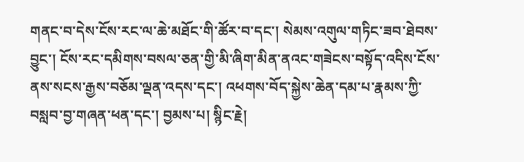གནང་བ་དེས་ངོས་རང་ལ་ཆེ་མཐོང་གི་ཚོར་བ་དང་། སེམས་འགུལ་གཏིང་ཟབ་ཐེབས་བྱུང་། ངོས་རང་དམིགས་བསལ་ཅན་གྱི་མི་ཞིག་མིན་ནའང་གཟེངས་བསྟོད་འདིས་ངོས་ནས་སངས་རྒྱས་བཅོམ་ལྡན་འདས་དང་། འཕགས་བོད་སྐྱེས་ཆེན་དམ་པ་རྣམས་ཀྱི་བསླབ་བྱ་གཞན་ཕན་དང་། བྱམས་པ། སྙིང་རྗེ།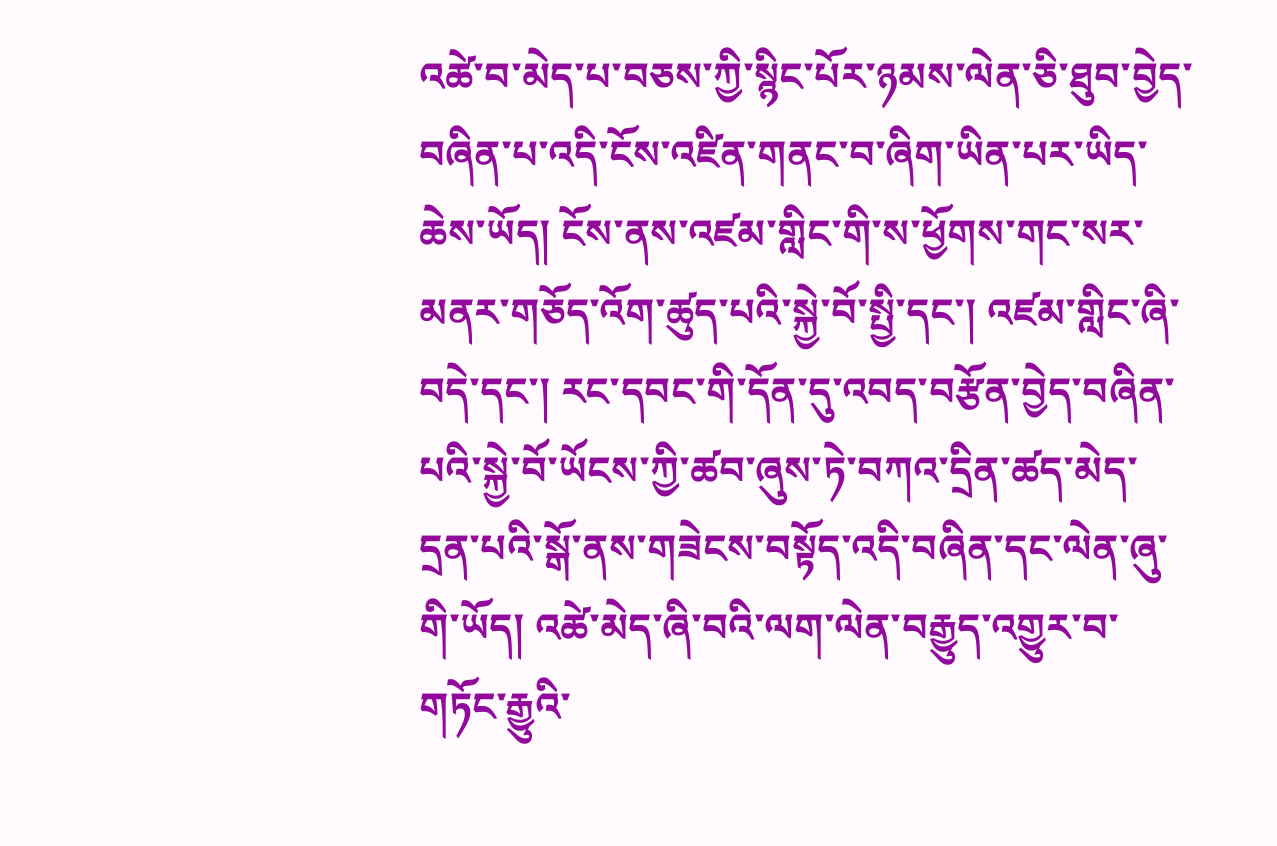འཚེ་བ་མེད་པ་བཅས་ཀྱི་སྙིང་པོར་ཉམས་ལེན་ཅི་ཐུབ་བྱེད་བཞིན་པ་འདི་ངོས་འཛིན་གནང་བ་ཞིག་ཡིན་པར་ཡིད་ཆེས་ཡོད། ངོས་ནས་འཛམ་གླིང་གི་ས་ཕྱོགས་གང་སར་མནར་གཅོད་འོག་ཚུད་པའི་སྐྱེ་བོ་སྤྱི་དང་། འཛམ་གླིང་ཞི་བདེ་དང་། རང་དབང་གི་དོན་དུ་འབད་བརྩོན་བྱེད་བཞིན་པའི་སྐྱེ་བོ་ཡོངས་ཀྱི་ཚབ་ཞུས་ཏེ་བཀའ་དྲིན་ཚད་མེད་དྲན་པའི་སྒོ་ནས་གཟེངས་བསྟོད་འདི་བཞིན་དང་ལེན་ཞུ་གི་ཡོད། འཚེ་མེད་ཞི་བའི་ལག་ལེན་བརྒྱུད་འགྱུར་བ་གཏོང་རྒྱུའི་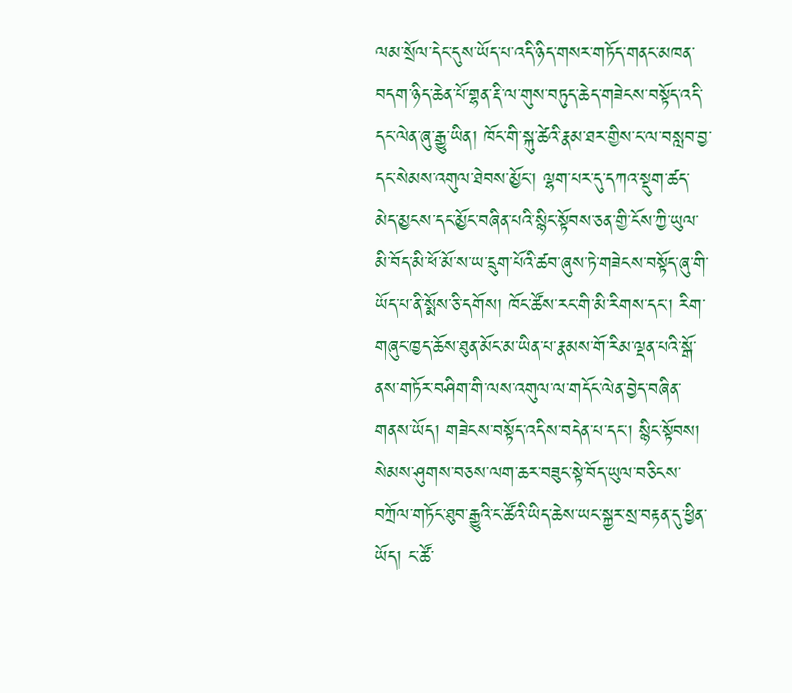ལམ་སྲོལ་དེང་དུས་ཡོད་པ་འདི་ཉིད་གསར་གཏོད་གནང་མཁན་བདག་ཉིད་ཆེན་པོ་གྷན་རྡི་ལ་གུས་བཏུད་ཆེད་གཟེངས་བསྟོད་འདི་དང་ལེན་ཞུ་རྒྱུ་ཡིན། ཁོང་གི་སྐུ་ཚེའི་རྣམ་ཐར་གྱིས་ང་ལ་བསླབ་བྱ་དང་སེམས་འགུལ་ཐེབས་མྱོང་། ལྷག་པར་དུ་དཀའ་སྡུག་ཚད་མེད་མྱངས་དང་མྱོང་བཞིན་པའི་སྙིང་སྟོབས་ཅན་གྱི་ངོས་ཀྱི་ཡུལ་མི་བོད་མི་ཕོ་མོ་ས་ཡ་དྲུག་པོའི་ཚབ་ཞུས་ཏེ་གཟེངས་བསྟོད་ཞུ་གི་ཡོད་པ་ནི་སྨོས་ཅི་དགོས། ཁོང་ཚོས་རང་གི་མི་རིགས་དང་། རིག་གཞུང་ཁྱད་ཆོས་ཐུན་མོང་མ་ཡིན་པ་རྣམས་གོ་རིམ་ལྡན་པའི་སྒོ་ནས་གཏོར་བཤིག་གི་ལས་འགུལ་ལ་གདོང་ལེན་བྱེད་བཞིན་གནས་ཡོད། གཟེངས་བསྟོད་འདིས་བདེན་པ་དང་། སྙིང་སྟོབས། སེམས་ཤུགས་བཅས་ལག་ཆར་བཟུང་སྟེ་བོད་ཡུལ་བཅིངས་བཀྲོལ་གཏོང་ཐུབ་རྒྱུའི་ང་ཚོའི་ཡིད་ཆེས་ཡང་སྐྱར་སྲ་བརྟན་དུ་ཕྱིན་ཡོད། ང་ཚོ་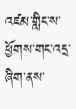འཛམ་གླིང་ས་ཕྱོགས་གང་འདྲ་ཞིག་ནས་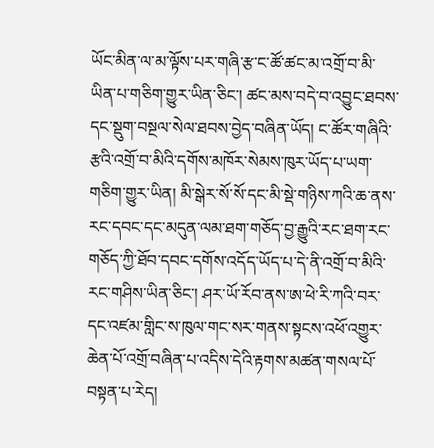ཡོང་མིན་ལ་མ་ལྟོས་པར་གཞི་རྩ་ང་ཚོ་ཚང་མ་འགྲོ་བ་མི་ཡིན་པ་གཅིག་གྱུར་ཡིན་ཅིང་། ཚང་མས་བདེ་བ་འབྱུང་ཐབས་དང་སྡུག་བསྔལ་སེལ་ཐབས་བྱེད་བཞིན་ཡོད། ང་ཚོར་གཞིའི་རྩའི་འགྲོ་བ་མིའི་དགོས་མཁོར་སེམས་ཁུར་ཡོད་པ་ཡག་གཅིག་གྱུར་ཡིན། མི་སྒེར་སོ་སོ་དང་མི་སྡེ་གཉིས་ཀའི་ཆ་ནས་རང་དབང་དང་མདུན་ལམ་ཐག་གཅོད་བྱ་རྒྱུའི་རང་ཐག་རང་གཅོད་ཀྱི་ཐོབ་དབང་དགོས་འདོད་ཡོད་པ་དེ་ནི་འགྲོ་བ་མིའི་རང་གཤིས་ཡིན་ཅིང་། ཤར་ཡོ་རོབ་ནས་ཨ་ཕེ་རི་ཀའི་བར་དང་འཛམ་གླིང་ས་ཁུལ་གང་སར་གནས་སྟངས་འཕོ་འགྱུར་ཆེན་པོ་འགྲོ་བཞིན་པ་འདིས་དེའི་རྟགས་མཚན་གསལ་པོ་བསྟན་པ་རེད།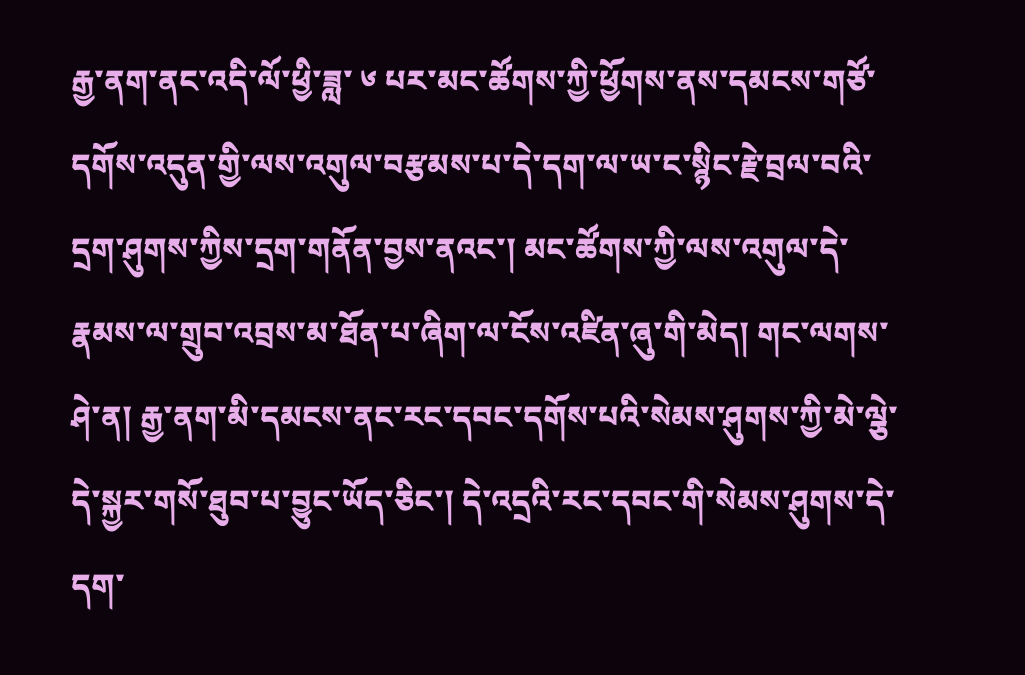རྒྱ་ནག་ནང་འདི་ལོ་ཕྱི་ཟླ་ ༦ པར་མང་ཚོགས་ཀྱི་ཕྱོགས་ནས་དམངས་གཙོ་དགོས་འདུན་གྱི་ལས་འགུལ་བརྩམས་པ་དེ་དག་ལ་ཡ་ང་སྙིང་རྗེ་བྲལ་བའི་དྲག་ཤུགས་ཀྱིས་དྲག་གནོན་བྱས་ནའང་། མང་ཚོགས་ཀྱི་ལས་འགུལ་དེ་རྣམས་ལ་གྲུབ་འབྲས་མ་ཐོན་པ་ཞིག་ལ་ངོས་འཛིན་ཞུ་གི་མེད། གང་ལགས་ཤེ་ན། རྒྱ་ནག་མི་དམངས་ནང་རང་དབང་དགོས་པའི་སེམས་ཤུགས་ཀྱི་མེ་ལྕེ་དེ་སྐྱར་གསོ་ཐུབ་པ་བྱུང་ཡོད་ཅིང་། དེ་འདྲའི་རང་དབང་གི་སེམས་ཤུགས་དེ་དག་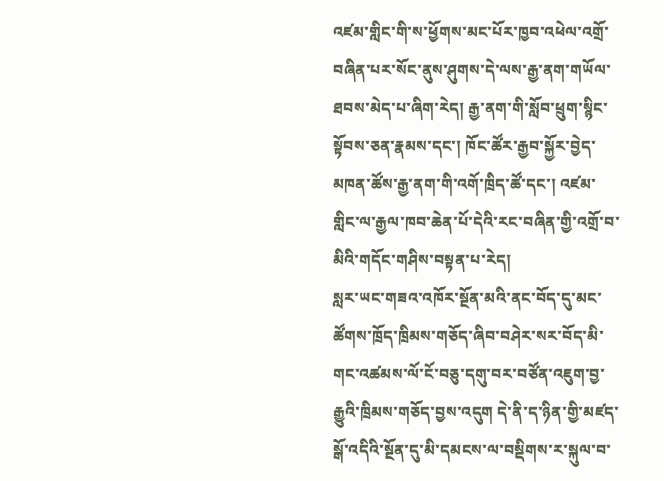འཛམ་གླིང་གི་ས་ཕྱོགས་མང་པོར་ཁྱབ་འཕེལ་འགྲོ་བཞིན་པར་སོང་ནུས་ཤུགས་དེ་ལས་རྒྱ་ནག་གཡོལ་ཐབས་མེད་པ་ཞིག་རེད། རྒྱ་ནག་གི་སློབ་ཕྲུག་སྙིང་སྟོབས་ཅན་རྣམས་དང་། ཁོང་ཚོར་རྒྱབ་སྐྱོར་བྱེད་མཁན་ཚོས་རྒྱ་ནག་གི་འགོ་ཁྲིད་ཚོ་དང་། འཛམ་གླིང་ལ་རྒྱལ་ཁབ་ཆེན་པོ་དེའི་རང་བཞིན་གྱི་འགྲོ་བ་མིའི་གདོང་གཤིས་བསྟན་པ་རེད།
སླར་ཡང་གཟའ་འཁོར་སྔོན་མའི་ནང་བོད་དུ་མང་ཚོགས་ཁྲོད་ཁྲིམས་གཅོད་ཞིབ་བཤེར་སར་བོད་མི་གང་འཚམས་ལོ་ངོ་བཅུ་དགུ་བར་བཙོན་འཇུག་བྱ་རྒྱུའི་ཁྲིམས་གཅོད་བྱས་འདུག དེ་ནི་ད་ཉིན་གྱི་མཛད་སྒོ་འདིའི་སྔོན་དུ་མི་དམངས་ལ་བསྡིགས་ར་སྐུལ་བ་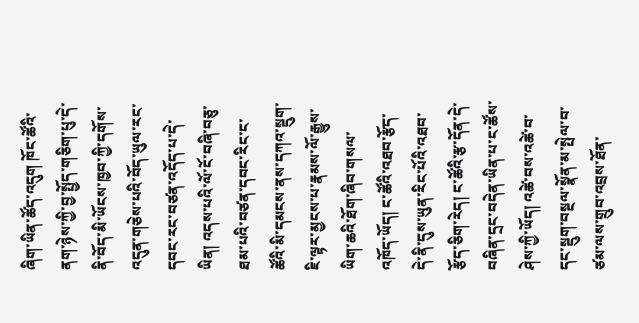ཞིག་ཡིན་ཚོད་འདུག ཁོང་ཚོའི་ནག་ཉེས་ཀྱི་བྱ་སྤྱོད་གཅིག་པུ་དེ་ནི་བོད་མི་ཡོངས་ཁྱབ་ཀྱི་དགོས་འདུན་གཅེས་པའི་བོད་ཡུལ་རང་དབང་རང་བཙན་འདོད་པ་དེ་ཡིན། འདས་པའི་ལོ་ངོ་བཞི་བཅུ་ཐམ་པའི་བཙན་དབང་རིང་ང་ཚོའི་མི་དམངས་ནས་དཀའ་སྡུག་ཇི་ལྟར་མྱངས་པ་རྣམས་ལོ་རྒྱུས་ཡིག་ཆའི་ཐོག་ཞིབ་གསལ་འཁོད་ཡོད། ང་ཚོའི་འཐབ་རྩོད་དེ་ནི་དུས་ཡུན་རིང་པོའི་འཐབ་རྩོད་ཅིག་རེད། ང་ཚོའི་རྩ་དོན་དེ་བཞིན་དྲང་བདེན་ཡིན་པ་ང་ཚོས་ཤེས་ཀྱི་ཡོད། འཚེ་བས་འཚེ་བ་དང་སྡུག་བསྔལ་སྣོན་མ་སྤེལ་བ་ཙམ་ལས་གྲུབ་འབྲས་ཐོན་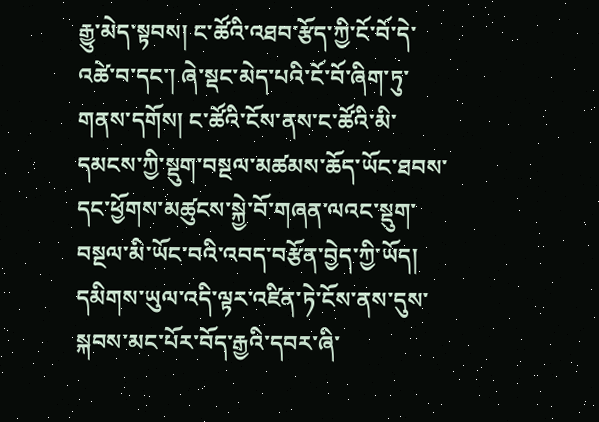རྒྱུ་མེད་སྟབས། ང་ཚོའི་འཐབ་རྩོད་ཀྱི་ངོ་བོ་དེ་འཚེ་བ་དང་། ཞེ་སྡང་མེད་པའི་ངོ་བོ་ཞིག་ཏུ་གནས་དགོས། ང་ཚོའི་ངོས་ནས་ང་ཚོའི་མི་དམངས་ཀྱི་སྡུག་བསྔལ་མཚམས་ཆོད་ཡོང་ཐབས་དང་ཕྱོགས་མཚུངས་སྐྱེ་བོ་གཞན་ལའང་སྡུག་བསྔལ་མི་ཡོང་བའི་འབད་བརྩོན་བྱེད་ཀྱི་ཡོད།
དམིགས་ཡུལ་འདི་ལྟར་འཛིན་ཏེ་ངོས་ནས་དུས་སྐབས་མང་པོར་བོད་རྒྱའི་དབར་ཞི་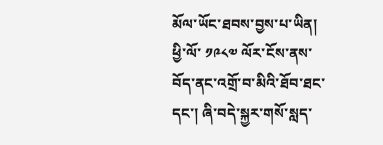མོལ་ཡོང་ཐབས་བྱས་པ་ཡིན། ཕྱི་ལོ་ ༡༩༨༧ ལོར་ངོས་ནས་བོད་ནང་འགྲོ་བ་མིའི་ཐོབ་ཐང་དང་། ཞི་བདེ་སྐྱར་གསོ་སླད་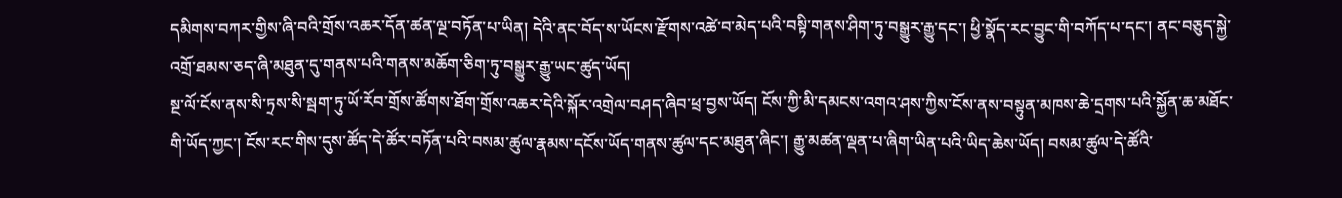དམིགས་བཀར་གྱིས་ཞི་བའི་གྲོས་འཆར་དོན་ཚན་ལྔ་བཏོན་པ་ཡིན། དེའི་ནང་བོད་ས་ཡོངས་རྫོགས་འཚེ་བ་མེད་པའི་བསྟི་གནས་ཤིག་ཏུ་བསྒྱུར་རྒྱུ་དང་། ཕྱི་སྣོད་རང་བྱུང་གི་བཀོད་པ་དང་། ནང་བཅུད་སྐྱེ་འགྲོ་ཐམས་ཅད་ཞི་མཐུན་དུ་གནས་པའི་གནས་མཆོག་ཅིག་ཏུ་བསྒྱུར་རྒྱུ་ཡང་ཚུད་ཡོད།
སྔ་ལོ་ངོས་ནས་སི་ཏྲས་སི་སྦག་ཏུ་ཡོ་རོབ་གྲོས་ཚོགས་ཐོག་གྲོས་འཆར་དེའི་སྐོར་འགྲེལ་བཤད་ཞིབ་ཕྲ་བྱས་ཡོད། ངོས་ཀྱི་མི་དམངས་འགའ་ཤས་ཀྱིས་ངོས་ནས་བསྟུན་མཁས་ཆེ་དྲགས་པའི་སྐྱོན་ཆ་མཐོང་གི་ཡོད་ཀྱང་། ངོས་རང་གིས་དུས་ཚོད་དེ་ཚོར་བཏོན་པའི་བསམ་ཚུལ་རྣམས་དངོས་ཡོད་གནས་ཚུལ་དང་མཐུན་ཞིང་། རྒྱུ་མཚན་ལྡན་པ་ཞིག་ཡིན་པའི་ཡིད་ཆེས་ཡོད། བསམ་ཚུལ་དེ་ཚོའི་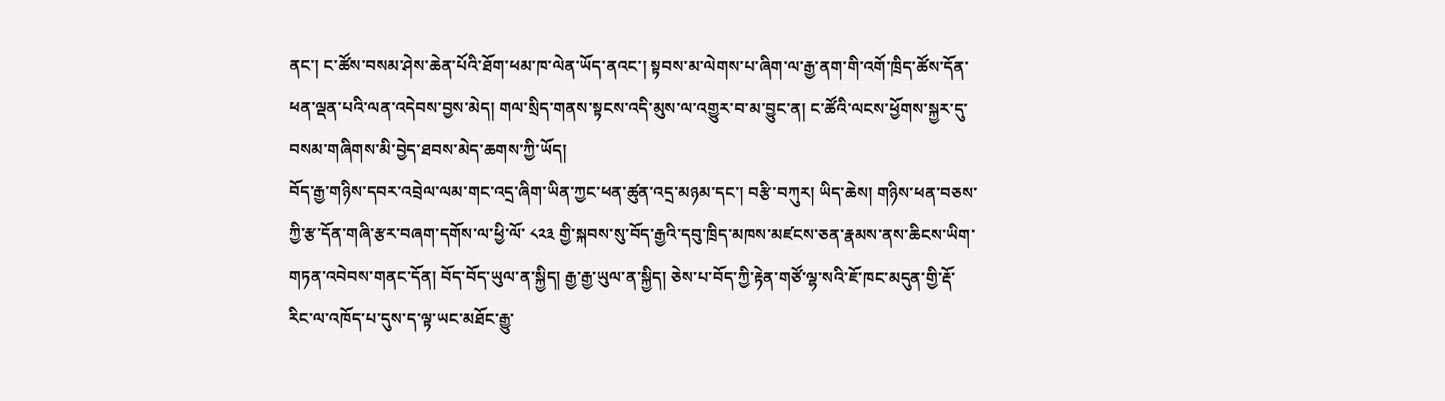ནང་། ང་ཚོས་བསམ་ཤེས་ཆེན་པོའི་ཐོག་ཕམ་ཁ་ལེན་ཡོད་ནའང་། སྟབས་མ་ལེགས་པ་ཞིག་ལ་རྒྱ་ནག་གི་འགོ་ཁྲིད་ཚོས་དོན་ཕན་ལྡན་པའི་ལན་འདེབས་བྱས་མེད། གལ་སྲིད་གནས་སྟངས་འདི་མུས་ལ་འགྱུར་བ་མ་བྱུང་ན། ང་ཚོའི་ལངས་ཕྱོགས་སྐྱར་དུ་བསམ་གཞིགས་མི་བྱེད་ཐབས་མེད་ཆགས་ཀྱི་ཡོད།
བོད་རྒྱ་གཉིས་དབར་འབྲེལ་ལམ་གང་འདྲ་ཞིག་ཡིན་ཀྱང་ཕན་ཚུན་འདྲ་མཉམ་དང་། བརྩི་བཀུར། ཡིད་ཆེས། གཉིས་ཕན་བཅས་ཀྱི་རྩ་དོན་གཞི་རྩར་བཞག་དགོས་ལ་ཕྱི་ལོ་ ༨༢༣ གྱི་སྐབས་སུ་བོད་རྒྱའི་དབུ་ཁྲིད་མཁས་མཛངས་ཅན་རྣམས་ནས་ཆིངས་ཡིག་གཏན་འབེབས་གནང་དོན། བོད་བོད་ཡུལ་ན་སྐྱིད། རྒྱ་རྒྱ་ཡུལ་ན་སྐྱིད། ཅེས་པ་བོད་ཀྱི་རྟེན་གཙོ་ལྷ་སའི་ཇོ་ཁང་མདུན་གྱི་རྡོ་རིང་ལ་འཁོད་པ་དུས་ད་ལྟ་ཡང་མཐོང་རྒྱུ་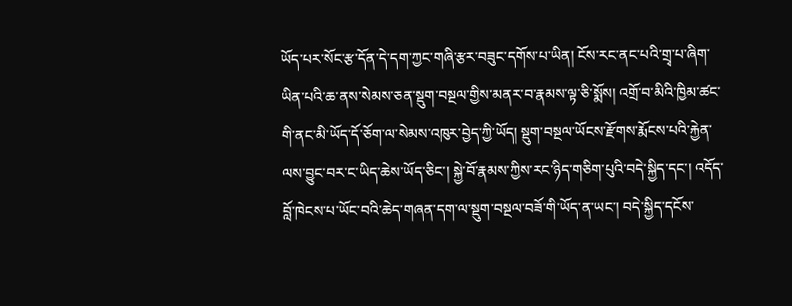ཡོད་པར་སོང་རྩ་དོན་དེ་དག་ཀྱང་གཞི་རྩར་བཟུང་དགོས་པ་ཡིན། ངོས་རང་ནང་པའི་གྲྭ་པ་ཞིག་ཡིན་པའི་ཆ་ནས་སེམས་ཅན་སྡུག་བསྔལ་གྱིས་མནར་བ་རྣམས་ལྟ་ཅི་སྨོས། འགྲོ་བ་མིའི་ཁྱིམ་ཚང་གི་ནང་མི་ཡོད་དོ་ཅོག་ལ་སེམས་འཁུར་བྱེད་ཀྱི་ཡོད། སྡུག་བསྔལ་ཡོངས་རྫོགས་རྨོངས་པའི་རྐྱེན་ལས་བྱུང་བར་ང་ཡིད་ཆེས་ཡོད་ཅིང་། སྐྱེ་བོ་རྣམས་ཀྱིས་རང་ཉིད་གཅིག་པུའི་བདེ་སྐྱིད་དང་། འདོད་བློ་ཁེངས་པ་ཡོང་བའི་ཆེད་གཞན་དག་ལ་སྡུག་བསྔལ་བཟོ་གི་ཡོད་ན་ཡང་། བདེ་སྐྱིད་དངོས་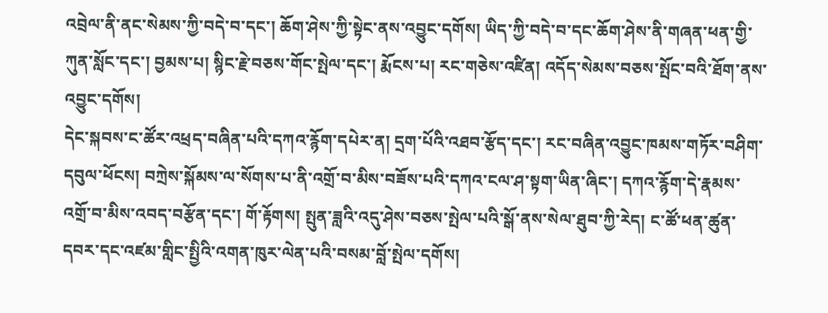འབྲེལ་ནི་ནང་སེམས་ཀྱི་བདེ་བ་དང་། ཆོག་ཤེས་ཀྱི་སྟེང་ནས་འབྱུང་དགོས། ཡིད་ཀྱི་བདེ་བ་དང་ཆོག་ཤེས་ནི་གཞན་ཕན་གྱི་ཀུན་སློང་དང་། བྱམས་པ། སྙིང་རྗེ་བཅས་གོང་སྤེལ་དང་། རྨོངས་པ། རང་གཅེས་འཛིན། འདོད་སེམས་བཅས་སྤོང་བའི་ཐོག་ནས་འབྱུང་དགོས།
དེང་སྐབས་ང་ཚོར་འཕྲད་བཞིན་པའི་དཀའ་རྙོག་དཔེར་ན། དྲག་པོའི་འཐབ་རྩོད་དང་། རང་བཞིན་འབྱུང་ཁམས་གཏོར་བཤིག་དབུལ་ཕོངས། བཀྲེས་སྐོམས་ལ་སོགས་པ་ནི་འགྲོ་བ་མིས་བཟོས་པའི་དཀའ་ངལ་ཤ་སྟག་ཡིན་ཞིང་། དཀའ་རྙོག་དེ་རྣམས་འགྲོ་བ་མིས་འབད་བརྩོན་དང་། གོ་རྟོགས། སྤུན་ཟླའི་འདུ་ཤེས་བཅས་སྤེལ་པའི་སྒོ་ནས་སེལ་ཐུབ་ཀྱི་རེད། ང་ཚོ་ཕན་ཚུན་དབར་དང་འཛམ་གླིང་སྤྱིའི་འགན་ཁུར་ལེན་པའི་བསམ་བློ་སྤེལ་དགོས།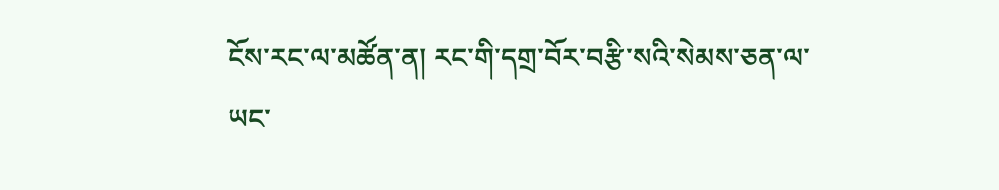ངོས་རང་ལ་མཚོན་ན། རང་གི་དགྲ་བོར་བརྩི་སའི་སེམས་ཅན་ལ་ཡང་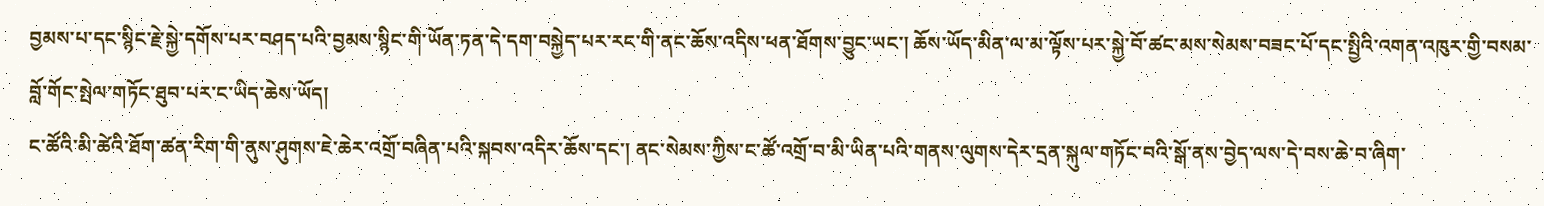བྱམས་པ་དང་སྙིང་རྗེ་སྐྱེ་དགོས་པར་བཤད་པའི་བྱམས་སྙིང་གི་ཡོན་ཏན་དེ་དག་བསྐྱེད་པར་རང་གི་ནང་ཆོས་འདིས་ཕན་ཐོགས་བྱུང་ཡང་། ཆོས་ཡོད་མིན་ལ་མ་ལྟོས་པར་སྐྱེ་བོ་ཚང་མས་སེམས་བཟང་པོ་དང་སྤྱིའི་འགན་འཁུར་གྱི་བསམ་བློ་གོང་སྤེལ་གཏོང་ཐུབ་པར་ང་ཡིད་ཆེས་ཡོད།
ང་ཚོའི་མི་ཚེའི་ཐོག་ཚན་རིག་གི་ནུས་ཤུགས་ཇེ་ཆེར་འགྲོ་བཞིན་པའི་སྐབས་འདིར་ཆོས་དང་། ནང་སེམས་ཀྱིས་ང་ཚོ་འགྲོ་བ་མི་ཡིན་པའི་གནས་ལུགས་དེར་དྲན་སྐུལ་གཏོང་བའི་སྒོ་ནས་བྱེད་ལས་དེ་བས་ཆེ་བ་ཞིག་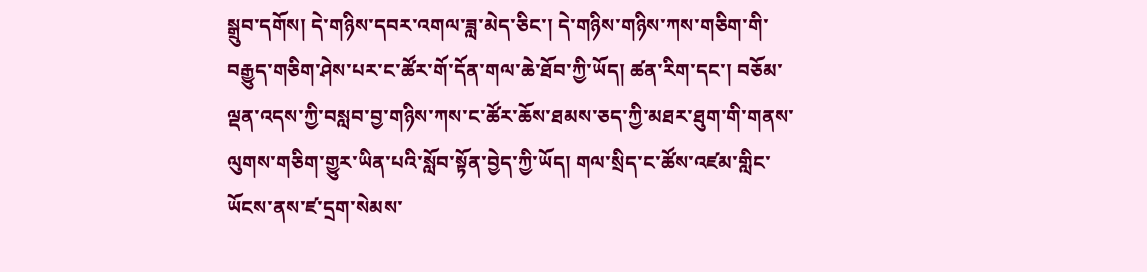སྒྲུབ་དགོས། དེ་གཉིས་དབར་འགལ་ཟླ་མེད་ཅིང་། དེ་གཉིས་གཉིས་ཀས་གཅིག་གི་བརྒྱུད་གཅིག་ཤེས་པར་ང་ཚོར་གོ་དོན་གལ་ཆེ་ཐོབ་ཀྱི་ཡོད། ཚན་རིག་དང་། བཅོམ་ལྡན་འདས་ཀྱི་བསླབ་བྱ་གཉིས་ཀས་ང་ཚོར་ཆོས་ཐམས་ཅད་ཀྱི་མཐར་ཐུག་གི་གནས་ལུགས་གཅིག་གྱུར་ཡིན་པའི་སློབ་སྟོན་བྱེད་ཀྱི་ཡོད། གལ་སྲིད་ང་ཚོས་འཛམ་གླིང་ཡོངས་ནས་ཛ་དྲག་སེམས་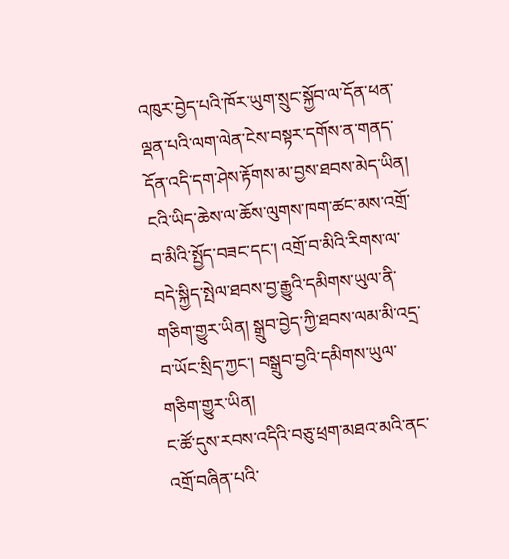འཁུར་བྱེད་པའི་ཁོར་ཡུག་སྲུང་སྐྱོབ་ལ་དོན་ཕན་ལྡན་པའི་ལག་ལེན་ངེས་བསྟར་དགོས་ན་གནད་དོན་འདི་དག་ཤེས་རྟོགས་མ་བྱས་ཐབས་མེད་ཡིན།
ངའི་ཡིད་ཆེས་ལ་ཆོས་ལུགས་ཁག་ཚང་མས་འགྲོ་བ་མིའི་སྤྱོད་བཟང་དང་། འགྲོ་བ་མིའི་རིགས་ལ་བདེ་སྐྱིད་སྤེལ་ཐབས་བྱ་རྒྱུའི་དམིགས་ཡུལ་ནི་གཅིག་གྱུར་ཡིན། སྒྲུབ་བྱེད་ཀྱི་ཐབས་ལམ་མི་འདྲ་བ་ཡོང་སྲིད་ཀྱང་། བསྒྲུབ་བྱའི་དམིགས་ཡུལ་གཅིག་གྱུར་ཡིན།
ང་ཚོ་དུས་རབས་འདིའི་བཅུ་ཕྲག་མཐའ་མའི་ནང་འགྲོ་བཞིན་པའི་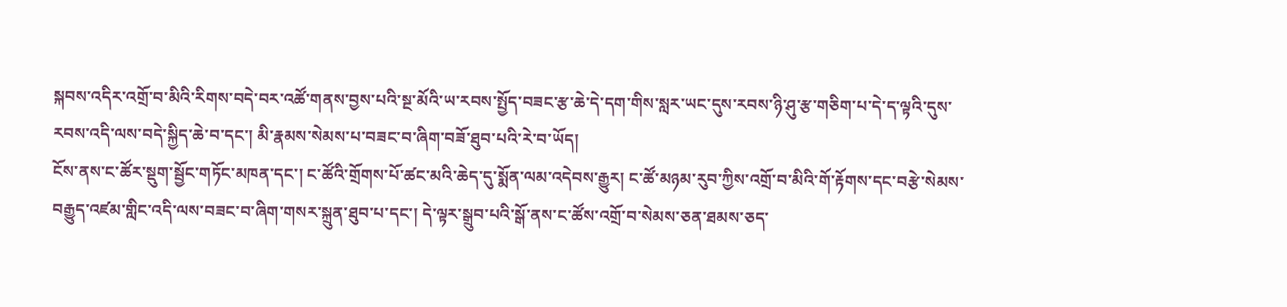སྐབས་འདིར་འགྲོ་བ་མིའི་རིགས་བདེ་བར་འཚོ་གནས་བྱས་པའི་སྔ་མོའི་ཡ་རབས་སྤྱོད་བཟང་རྩ་ཆེ་དེ་དག་གིས་སླར་ཡང་དུས་རབས་ཉི་ཤུ་རྩ་གཅིག་པ་དེ་ད་ལྟའི་དུས་རབས་འདི་ལས་བདེ་སྐྱིད་ཆེ་བ་དང་། མི་རྣམས་སེམས་པ་བཟང་བ་ཞིག་བཟོ་ཐུབ་པའི་རེ་བ་ཡོད།
ངོས་ནས་ང་ཚོར་སྡུག་སྦྱོང་གཏོང་མཁན་དང་། ང་ཚོའི་གྲོགས་པོ་ཚང་མའི་ཆེད་དུ་སྨོན་ལམ་འདེབས་རྒྱུར། ང་ཚོ་མཉམ་རུབ་ཀྱིས་འགྲོ་བ་མིའི་གོ་རྟོགས་དང་བརྩེ་སེམས་བརྒྱུད་འཛམ་གླིང་འདི་ལས་བཟང་བ་ཞིག་གསར་སྐྲུན་ཐུབ་པ་དང་། དེ་ལྟར་སྒྲུབ་པའི་སྒོ་ནས་ང་ཚོས་འགྲོ་བ་སེམས་ཅན་ཐམས་ཅད་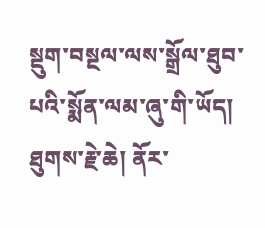སྡུག་བསྔལ་ལས་སྒྲོལ་ཐུབ་པའི་སྨོན་ལམ་ཞུ་གི་ཡོད། ཐུགས་རྗེ་ཆེ། ནོར་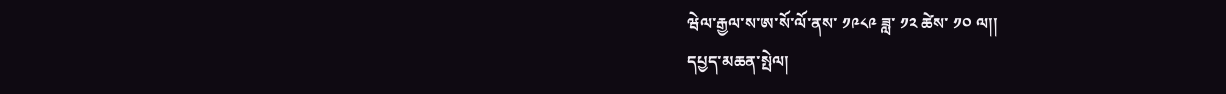ཝེལ་རྒྱལ་ས་ཨ་སོ་ལོ་ནས་ ༡༩༨༩ ཟླ་ ༡༢ ཚེས་ ༡༠ ལ།།
དཔྱད་མཆན་སྤེལ།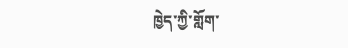ཁྱེད་ཀྱི་གློག་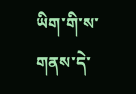ཡིག་གི་ས་གནས་དེ་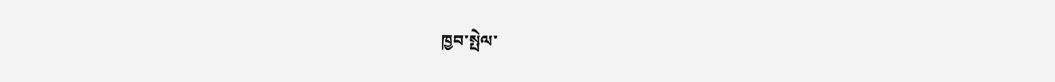ཁྱབ་སྤེལ་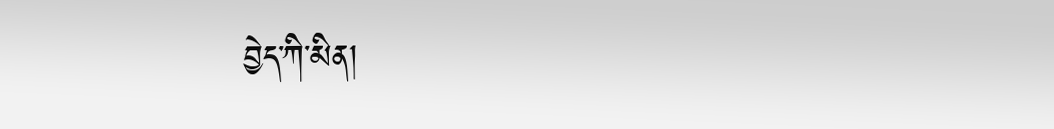བྱེད་ཀི་མིན།